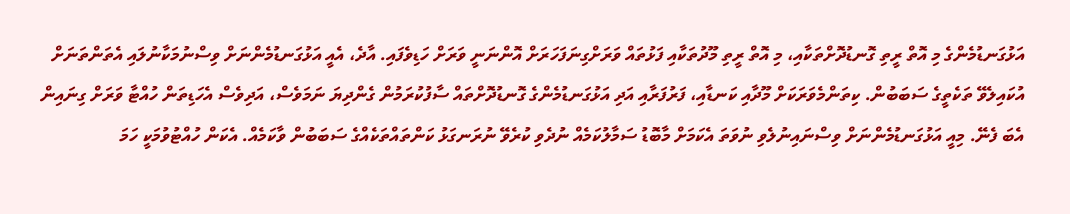އަޅުގަނޑުމެންގެ މި އޮތް ރީތި ގޮނޑުދޮށްތަކާއި، މި އޮތް ރީތި މޫދުތަކާއި ފަޅުތައް ވަރަށްގިނަފަހަރަށް އޮންނަނީ ވަރަށް ހަޑިވެފައި. އާދެ، އެއީ އަޅުގަނޑުމެންނަށް ވިސްނުމަކާނުލައި އެތަންތަނަށް އުކައިލެވޭ ތަކެތީގެ ސަބަބުން. ކިތަންމެވަރަކަށް މޫދާއި ކަނޑާއި، ފަރުފަރާއި އަދި އަޅުގަނޑުމެންގެ ގޮނޑުދޮށްތައް ސާފުކުރަމުން ގެންދިޔަ ނަމަވެސް، އަދިވެސް އެހަޑިތަން ހުއްޓާ ވަރަށް ގިނައިން އެބަ ފެނޭ. މިއީ އަޅުގަނޑުމެންނަށް ވިސްނައިނުލެވި ނުވަތަ އެކަމަށް މާބޮޑު ސަމާލުކަމެއް ނުދެވި ކުރެވޭ ނުރަނގަޅު ކަންތައްތަކެއްގެ ސަބަބުން ވާކަމެއް. އެކަން ހުއްޓުވުމަކީ ހަމަ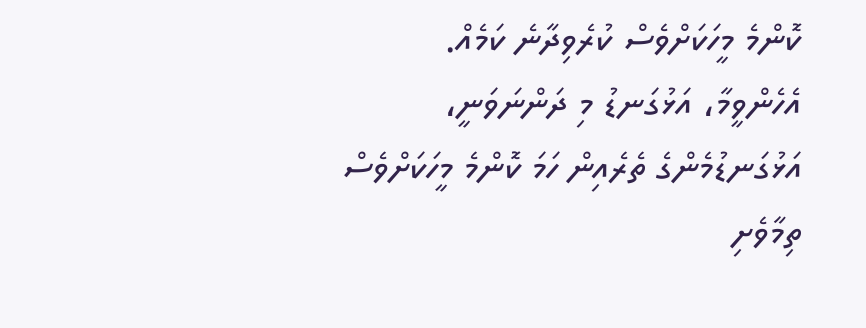ކޮންމެ މީހަކަށްވެސް ކުރެވިދާނެ ކަމެއް.
އެހެންވީމާ، އަޅުގަނޑު މި ދަންނަވަނީ، އަޅުގަނޑުމެންގެ ތެރެއިން ހަމަ ކޮންމެ މީހަކަށްވެސް ތިމާވެށި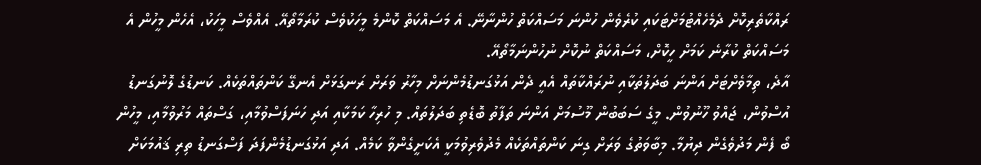ރައްކާތެރިކޮށް ދެމެހެއްޓުމަށްޓަކައި ކުރެވެން ހުންނަ މަސައްކަތް ހުންނާނޭ. އެ މަސައްކަތް ކޮންމެ މީހަކުވެސް ކުރަމާތޯއޭ. އެއްވެސް މީހަކު، އެހެން މީހުން އެ މަސައްކަތް ކުރާނެ ކަމަށް ހީކޮށް، މަސައްކަތް ނުކޮށް ނުހުންނަމާތޯއޭ.
އާދެ، ތިމާވެށްޓަށް އަންނަ ބަދަލުތަކާއި ނުރައްކާތައް އެއީ ދެން އަޅުގަނޑުމެންނަށް މިހާރު ވަރަށް ރަނގަޅަށް އެނގޭ ކަންތައްތަކެއް. ކަނޑުގެ ލޮނުގަނޑު އުސްވުން، ޖައްވު ހޫނުވުން. މީގެ ސަބަބުން މޫސުމަށް އަންނަ ތަފާތު ބޮޑެތި ބަދަލުތައް. މި ހުރިހާ ކަމަކާއި އަދި ހަނަފަސްވުމާއި، ގަސްތައް މަރުވުމާއި، މީހުން ބޯ ފެން މަދުވެގެން ދިޔުމާ. މިބާވަތުގެ ވަރަށް ގިނަ ކަންތައްތަކެއް މެދުވެރިވުމަކީ އެކަށީގެންވާ ކަމެއް. އަދި އަޅުގަނޑުމެންފަދަ ފަސްގަނޑު ތިރި ޤައުމަކަށް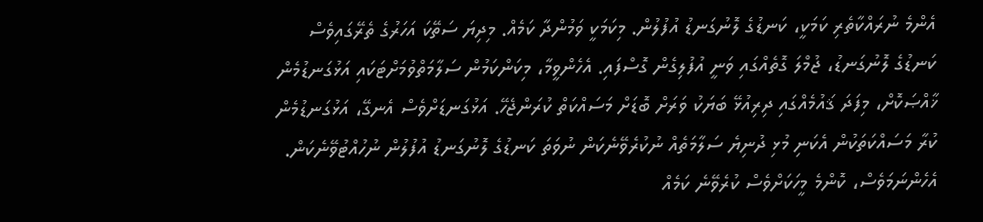އެންމެ ނުރައްކާތެރި ކަމަކީ، ކަނޑުގެ ލޮނުގަނޑު އުފުލުން. މިކަމަކީ ވަމުންދާ ކަމެއް. މިދިޔަ ސަތޭކަ އަހަރުގެ ތެރޭގައިވެސް ކަނޑުގެ ލޮނުގަނޑު، ޖުމްލަ ގޮތެއްގައި ވަނީ އުފުލިގެން ގޮސްފައި. އެހެންވީމާ، މިކަންކަމުން ސަލާމަތްވުމަށްޓަކައި އަޅުގަނޑުމެން ޚާއްޞަކޮށް، މިފަދަ ޤައުމެއްގައި ދިރިއުޅޭ ބަޔަކު ވަރަށް ބޮޑަށް މަސައްކަތް ކުރަންޖެހޭ. އަޅުގަނޑަށްވެސް އެނގޭ، އަޅުގަނޑުމެން ކުރާ މަސައްކަތަކުން އެކަނި މުޅި ދުނިޔެ ސަލާމަތެއް ނުކުރެވޭނެކަން ނުވަތަ ކަނޑުގެ ލޮނުގަނޑު އުފުލުން ނުހުއްޓުވޭނެކަން.
އެހެންނަމަވެސް، ކޮންމެ މީހަކަށްވެސް ކުރެވޭނެ ކަމެއް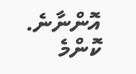އޮންނާނެ. ކޮންމެ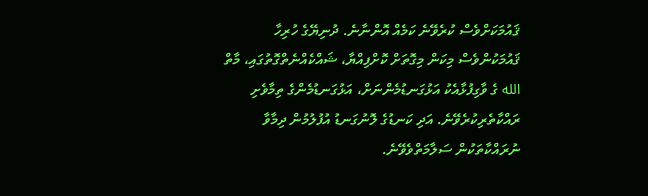ޤައުމަކަށްވެސް ކުރެވޭނެ ކަމެއް އޮންނާނެ. ދުނިޔޭގެ ހުރިހާ ޤައުމަކުންވެސް މިކަން މިގޮތަށް ކޮށްފިއްޔާ، ޝައްކެއްނެތްގޮތުގައި، މާތް الله ގެ ވާގިފުޅާއެކު އަޅުގަނޑުމެންނަށް، އަޅުގަނޑުމެންގެ ތިމާވެށި ރައްކާތެރިކުރެވޭނެ. އަދި ކަނޑުގެ ލޮނުގަނޑު އުފުލުމުން ދިމާވާ ނުރައްކާތަކުން ސަލާމަތްވެވޭނެ.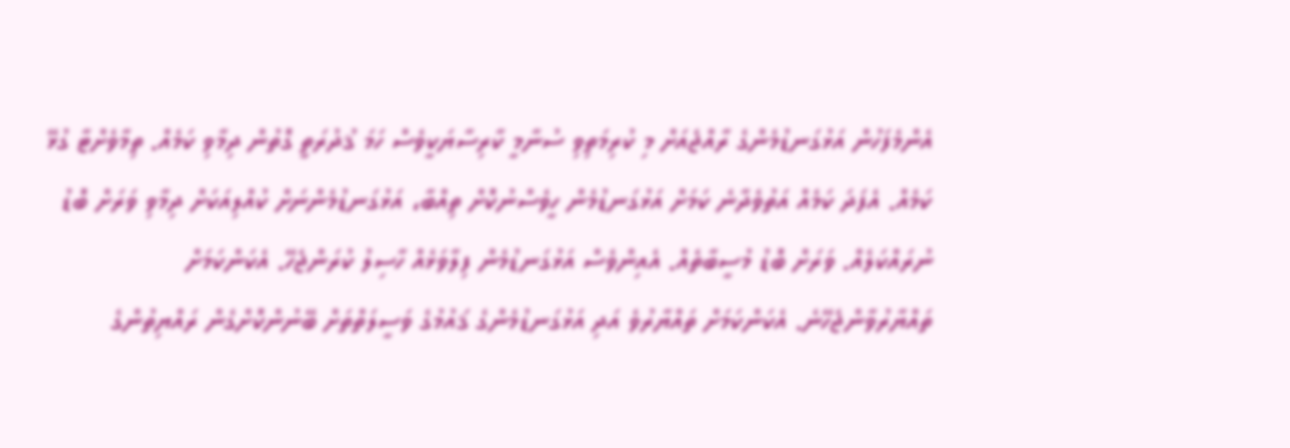އެންމެފަހުން އަޅުގަނޑުމެންގެ ރާއްޖެއަށް މި ކުރިމަތިވި ސުނާމީ ކާރިސާޔަކީވެސް ހަމަ ޤުދުރަތީ ގޮތުން ދިމާވި ކަމެއް. ތިމާވެށްޓާ ގުޅޭ ކަމެއް. އެފަދަ ކަމެއް އަތުވެދާނެ ކަމަށް އަޅުގަނޑުމެން ހީވެސްނުކޮށް ތިއްބާ، އަޅުގަނޑުމެންނަށް ކުއްލިއަކަށް ދިމާވި ވަރަށް ބޮޑު ނުރައްކަލެއް. ވަރަށް ބޮޑު މުސީބާތެއް. އެއިންވެސް އަޅުގަނޑުމެން ފިލާވަޅެއް ހާސިލު ކުރަންޖެހޭ. އެކަންކަމަށް ތައްޔާރުވާންޖެހޭނެ. އެކަންކަމަށް ތައްޔާރުވެ އަދި އަޅުގަނޑުމެންގެ ޤައުމުގެ ވަސީލަތްތަށް ބޭނުންކޮށްގެން ރައްޔިތުންގެ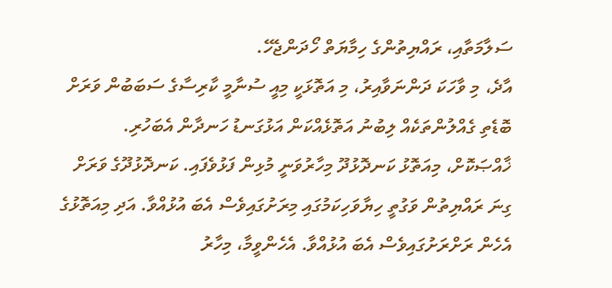ސަލާމަތާއި، ރައްޔިތުންގެ ހިމާޔަތް ހޯދަންޖެހޭ.
އާދެ، މި ވާހަކަ ދަންނަވާއިރު، މި އަތޮޅަކީ މިއީ ސުނާމީ ކާރިސާގެ ސަބަބުން ވަރަށް ބޮޑެތި ގެއްލުންތަކެއް ލިބުނު އަތޮޅެއްކަން އަޅުގަނޑު ހަނދާން އެބަހުރި. ޚާއްޞަކޮށް، މިއަތޮޅު ކަނދޮޅުދޫ މިހާރުވަނީ މުޅިން ފަޅުވެފައި. ކަނދޮޅުދޫގެ ވަރަށް ގިނަ ރައްޔިތުން ވަގުތީ ހިޔާވަހިކަމުގައި މިރަށުގައިވެސް އެބަ އުޅުއްވާ. އަދި މިއަތޮޅުގެ އެހެން ރަށްރަށުގައިވެސް އެބަ އުޅުއްވާ. އެހެންވީމާ، މިހާރު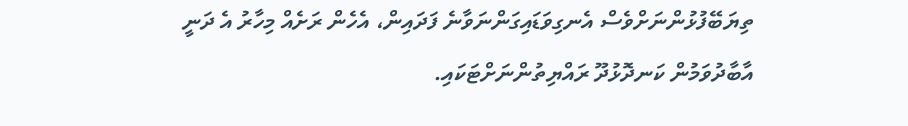ތިޔަބޭފުޅުންނަށްވެސް އެނގިވަޑައިގަންނަވާނެ ފަދައިން، އެހެން ރަށެއް މިހާރު އެ ދަނީ އާބާދުވަމުން ކަނދޮޅުދޫ ރައްޔިތުންނަށްޓަކައި.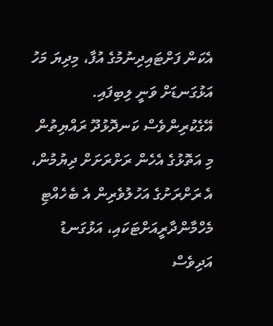އެކަން ފަށްޓައިދިނުމުގެ އުފާ، މިދިޔަ މަހު އަޅުގަނޑަށް ވަނީ ލިބިފައި. އޭގެކުރިންވެސް ކަނދޮޅުދޫ ރައްޔިތުން މި އަތޮޅުގެ އެހެން ރަށްރަށަށް ދިޔުމުން، އެ ރަށްރަށުގެ އަހުލުވެރިން އެ ބެހެއްޓި މެހްމާންދާރީއަށްޓަކައި، އަޅުގަނޑު އަދިވެސް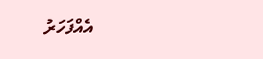އެއްފަހަރު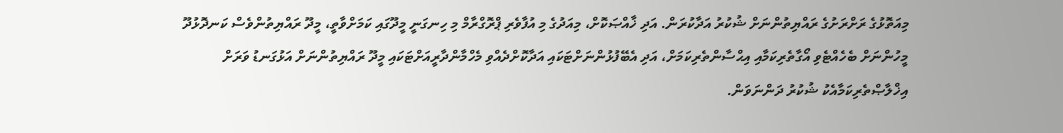މިއަތޮޅުގެ ރަށްރަށުގެ ރައްޔިތުންނަށް ޝުކުރު އަދާކުރަން. އަދި ޚާއްޞަކޮށް، މިއަދުގެ މި އުފާވެރި ޕްރޮގްރާމް މި ހިނގަނީ މީދޫގައި ކަމަށްވާތީ، މީދޫ ރައްޔިތުންވެސް ކަނދޮޅުދޫ މީހުންނަށް ބެހެއްޓެވި އޯގާތެރިކަމާއި އިޙްސާންތެރިކަމަށް، އަދި އެބޭފުޅުންނަށްޓަކައި އަދާކޮށްދެއްވި މެހްމާންދާރީއަށްޓަކައި މީދޫ ރައްޔިތުންނަށް އަޅުގަނޑު ވަރަށް އިޚްލާޞްތެރިކަމާއެކު ޝުކުރު ދަންނަވަން.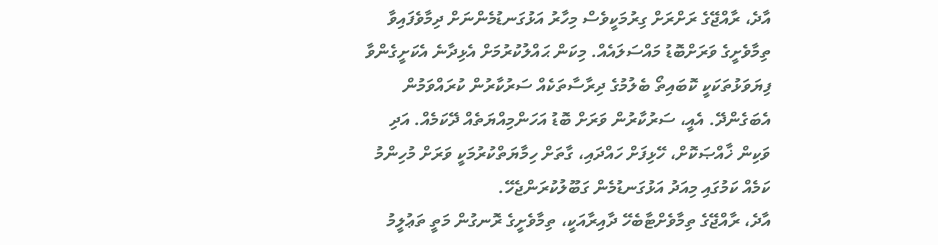އާދެ، ރާއްޖޭގެ ރަށްރަށް ގިރުމަކީވެސް މިހާރު އަޅުގަނޑުމެންނަށް ދިމާވެފައިވާ ތިމާވެށީގެ ވަރަށްބޮޑު މައްސަލައެއް. މިކަން ޙައްލުކުރުމަށް އެޅިދާނެ އެކަށީގެންވާ ފިޔަވަޅުތަކަކީ ކޮބައިތޯ ބެލުމުގެ ދިރާސާތަކެއް ސަރުކާރުން ކުރައްވަމުން އެބަގެންދޭ. އެއީ، ސަރުކާރުން ވަރަށް ބޮޑު އަހަންމިއްޔަތެއް ދޭކަމެއް. އަދި ވަކިން ޚާއްޞަކޮށް، ހޭޅިފަށް ހައްދައި، ގާތަށް ހިމާޔަތްކުރުމަކީ ވަރަށް މުހިންމު ކަމެއް ކަމުގައި މިއަދު އަޅުގަނޑުމެން ގަބޫލުކުރަންޖެހޭ.
އާދެ، ރާއްޖޭގެ ތިމާވެށްޓާބެހޭ ދާއިރާއަކީ، ތިމާވެށީގެ ރޮނގުން މަތީ ތަޢުލީމު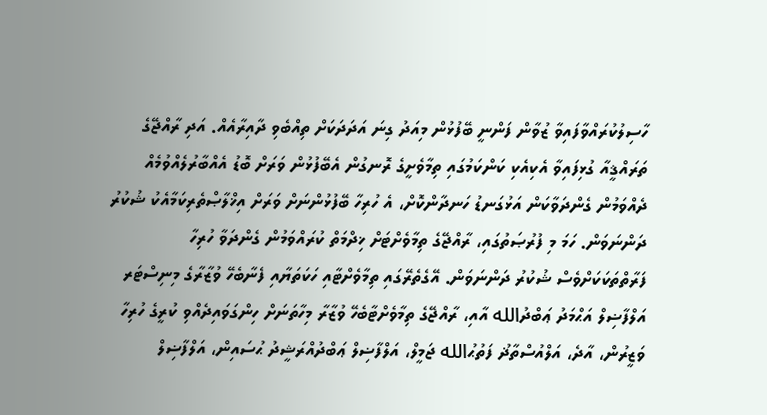ހާސިލުކުރައްވާފައިވާ ޒުވާން ފަންނީ ބޭފުޅުން މިއަދު ގިނަ އަދަދަކަށް ތިއްބެވި ދާއިރާއެއް. އަދި ރާއްޖޭގެ ތަރައްޤީއާ ގުޅިފައިވާ އެކިއެކި ކަންކަމުގައި ތިމާވެށީގެ ރޮނގުން އެބޭފުޅުން ވަރަށް ބޮޑު އެއްބާރުލެއްވުމެއް ދެއްވަމުން ގެންދަވާކަން އަޅުގަނޑު ހަނދާންކޮށް، އެ ހުރިހާ ބޭފުޅުންނަށް ވަރަށް އިޚްލާޞްތެރިކަމާއެކު ޝުކުރު ދަންނަވަން. ހަމަ މި ފުރުޞަތުގައި، ރާއްޖޭގެ ތިމާވެށްޓަށް ޚިދްމަތް ކުރައްވަމުން ގެންދަވާ ހުރިހާ ފަރާތްތަކަކަށްވެސް ޝުކުރު ދަންނަވަން. އޭގެތެރޭގައި ތިމާވެށްޓާއި ހަކަތަޔާއި ފެނާބެހޭ ވުޒާރާގެ މިނިސްޓަރ އަލްފާޟިލް އަޙްމަދު ޢަބްދުالله އާއި، ރާއްޖޭގެ ތިމާވެށްޓާބެހޭ ވުޒާރާ މިހާތަނަށް ހިންގަވައިދެއްވި ކުރީގެ ހުރިހާ ވަޒީރުން، އާދެ، އަލްއުސްތާޛު ފަތުޙުالله ޖަމީލް، އަލްފާޟިލް ޢަބްދުއްރަޝީދު ޙުސައިން، އަލްފާޟިލް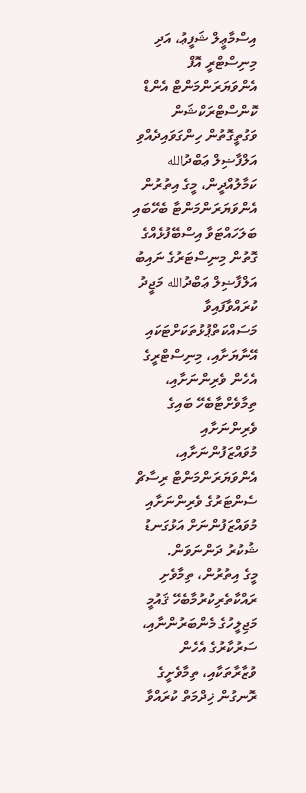އިސްމާޢީލް ޝަފީޢު، އަދި މިނިސްޓްރީ އޮފް އެންވަޔަރަންމަންޓް އެންޑް ކޮންސްޓްރަކްޝަން ވަގުތީގޮތުން ހިންގަވައިދެއްވި އަލްފާޟިލް ޢަބްދުالله ކަމާލުއްދީން، މީގެ އިތުރުން އެންވަޔަރަންމަންޓާ ބެހޭބައި ބަލަހައްޓަވާ އިސްބޭފުޅެއްގެ ގޮތުން މިނިސްޓަރުގެ ނައިބު އަލްފާޟިލް ޢަބްދުالله މަޖީދު ކުރައްވާފައިވާ މަސައްކަތްޕުޅުތަކަށްޓަކައި އޭނާޔަށާއި، މިނިސްޓްރީގެ އެހެން ވެރިންނަށާއި، ތިމާވެށްޓާބެހޭ ބައިގެ ވެރިންނަށާއި މުވައްޒަފުންނަށާއި، އެންވަޔަރަންމަންޓް ރިސާޗް ސެންޓަރުގެ ވެރިންނަށާއި މުވައްޒަފުންނަށް އަޅުގަނޑު ޝުކުރު ދަންނަވަން.
މީގެ އިތުރުން، ތިމާވެށި ރައްކާތެރިކުރުމާބެހޭ ޤައުމީ މަޖިލީހުގެ މެންބަރުންނާއި، ސަރުކާރުގެ އެހެން ވުޒާރާތަކާއި، ތިމާވެށީގެ ރޮނގުން ޚިދްމަތް ކުރައްވާ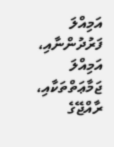އަމިއްލަ ފަރުދުންނާއި، އަމިއްލަ ޖަމާޢަތްތަކާއި، ރާއްޖޭގެ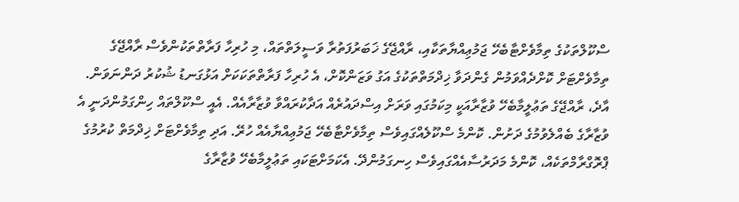ސްކޫލްތަކުގެ ތިމާވެށްޓާބެހޭ ޖަމުޢިއްޔާތަކާއި، ރާއްޖޭގެ ޚަބަރުފަތުރާ ވަސީލަތްތައް، މި ހުރިހާ ފަރާތްތަކުންވެސް ރާއްޖޭގެ ތިމާވެށްޓަށް ކޮށްދެއްވަމުން ގެންދަވާ ޚިދްމަތްތަކުގެ އަގު ވަޒަންކޮށް، އެ ހުރިހާ ފަރާތްތަކަކަށް އަޅުގަނޑު ޝުކުރު ދަންނަވަން.
އާދެ، ރާއްޖޭގެ ތަޢުލީމާބެހޭ ވުޒާރާއަކީ މިކަމުގައި ވަރަށް އިސްދައުރެއް އަދާކުރައްވާ ވުޒާރާއެއް. އެއީ ސްކޫލްތައް ހިންގަމުންދަނީ އެ ވުޒާރާގެ ބެއްލެވުމުގެ ދަށުން. ކޮންމެ ސްކޫލެއްގައިވެސް ތިމާވެށްޓާބެހޭ ޖަމުޢިއްޔާއެއް ހުރޭ. އަދި ތިމާވެށްޓަށް ޚިދްމަތް ކުރުމުގެ ޕްރޮގްރާމްތަކެއް، ކޮންމެ މަދަރުސާއެއްގައިވެސް ހިނގަމުންދޭ. އެކަމަށްޓަކައި ތަޢުލީމާބެހޭ ވުޒާރާގެ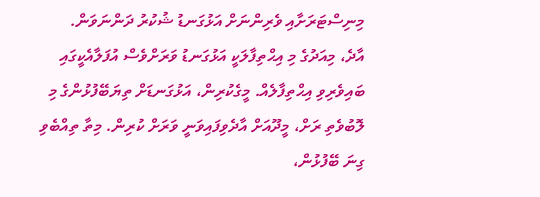މިނިސްޓަރަށާއި ވެރިންނަށް އަޅުގަނޑު ޝުކުރު ދަންނަވަން.
އާދެ، މިއަދުގެ މި އިޙްތިފާލަކީ އަޅުގަނޑު ވަރަށްވެސް އުފަލާއެކީގައި ބައިވެރިވި އިޙްތިފާލެއް. މީގެކުރިން، އަޅުގަނޑަށް ތިޔަބޭފުޅުންގެ މި ލޮބުވެތި ރަށް، މީދޫއަށް އާދެވިފައިވަނީ ވަރަށް ކުރިން. މިތާ ތިއްބެވި ގިނަ ބޭފުޅުން،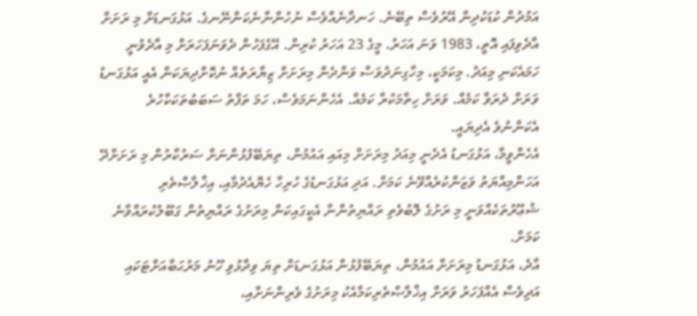އަމުދުން ކުޑަކުދިން އޭރުވެސް ތިބޭނެ. ހަނދާނެއްވެސް ނުހުންނާނެކަންނޭނގެ. އަޅުގަނޑަށް މި ރަށަށް އާދެވިފައި އޮތީ، 1983 ވަނަ އަހަރު. މީގެ 23 އަހަރު ކުރިން. އޭގެފަހުން ދެވަނަފަހަރަށް މި އާދެވުނީ ހަމައެކަނި މިއަދު. މިކަމަކީ، މިހާގިނަދުވަސް ވަންދެން މިރަށަށް ޒިޔާރަތެއް ނުކޮށްދިޔަކަން އެއީ އަޅުގަނޑު ވަރަށް ދެރަވާ ކަމެއް. ވަރަށް ހިތާމަކުރާ ކަމެއް. އެހެންނަމަވެސް، ހަމަ ތަފާތު ސަބަބުތަކަކާހުރެ އެކަންނުވެ އެދިޔައީ.
އެހެންވީމާ، އަޅުގަނޑު އެދެނީ މިއަދު މިރަށަށް މިއައި އައުމުން، ތިޔަބޭފުޅުންނަށް ސަރުކާރުން މި ރަށަށްދޭ އަހަންމިއްޔަތު ވަޒަންކުރެއްވޭނެ ކަމަށް. އަދި އަޅުގަނޑުގެ ހުރިހާ ހެޔޮއެދުމާއި، އިޚްލާޞްތެރި ޝުޢޫރުތަކެއްވަނީ މި ރަށުގެ ލޮބުވެތި ރައްޔިތުންނާ އެކީގައިކަން މިރަށުގެ ރައްޔިތުން ގަބޫލުކުރައްވާނެ ކަމަށް.
އާދެ، އަޅުގަނޑު މިރަށަށް އައުމުން، ތިޔަބޭފުޅުން އަޅުގަނޑަށް ތިޔަ ވިދާޅުވި ހޫނު މަރުޙަބާއަށްޓަކައި އަދިވެސް އެއްފަހަރު ވަރަށް އިޚްލާޞްތެރިކަމާއެކު މިރަށުގެ ވެރިންނަށާއި،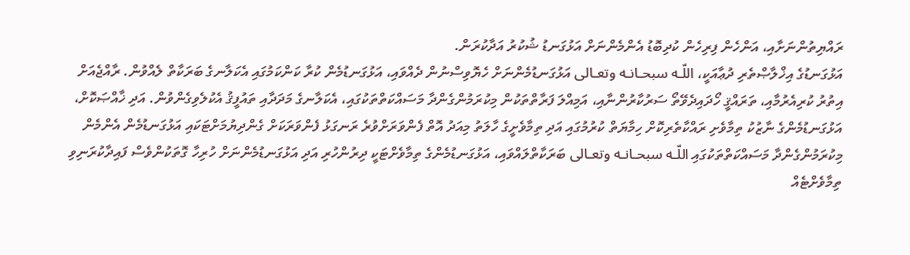ރައްޔިތުންނަށާއި، އަންހެން ފިރިހެން ކުދިބޮޑު އެންމެންނަށް އަޅުގަނޑު ޝުކުރު އަދާކުރަން.
އަޅުގަނޑުގެ އިޚްލާޞްތެރި ދުޢާއަކީ، اللّـه سبحـانـه وتعـالى އަޅުގަނޑުމެންނަށް ހެޔޮވިސްނުން ދެއްވައި، އަޅުގަނޑުމެން ކުރާ ކަންކަމުގައި އެކަލާނގެ ބަރަކާތް ލެއްވުން. ރާއްޖެއަށް އިތުރު ކުރިއެރުމާއި، ތަރައްޤީ ހޯދައިދެވޭތޯ ސަރުކާރުންނާއި، އަމިއްލަ ފަރާތްތަކުން މިކުރަމުންގެންދާ މަސައްކަތްތަކުގައި، އެކަލާނގެ މަދަދާއި ތައުފީޤު އެކުލެވިގެންވުން. އަދި ޚާއްޞަކޮށް، އަޅުގަނޑުމެންގެ ނާޒުކު ތިމާވެށި ރައްކާތެރިކޮށް ހިމާޔަތް ކުރުމުގައި އަދި ތިމާވެށީގެ ހާލަތު މިއަދު އޮތް ފެންވަރަށްވުރެ ރަނގަޅު ފެންވަރަކަށް ގެންދިޔުމަށްޓަކައި އަޅުގަނޑުމެން އެންމެން މިކުރަމުންގެންދާ މަސައްކަތްތަކުގައި اللّـه سبحـانـه وتعـالى ބަރަކާތްލައްވައި، އަޅުގަނޑުމެންގެ ތިމާވެށްޓަކީ ދިރުންހުރި އަދި އަޅުގަނޑުމެންނަށް ހުރިހާ ގޮތަކުންވެސް ފައިދާކުރަނިވި ތިމާވެށްޓެއް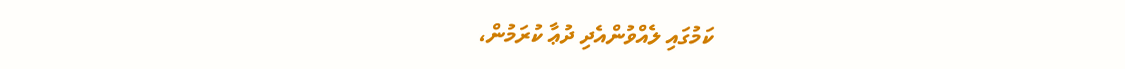ކަމުގައި ލެއްވުންއެދި ދުޢާ ކުރަމުން،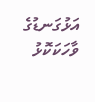އަޅުގަނޑުގެ ވާހަކަކޮޅު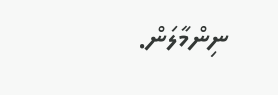ނިންމާލަން.